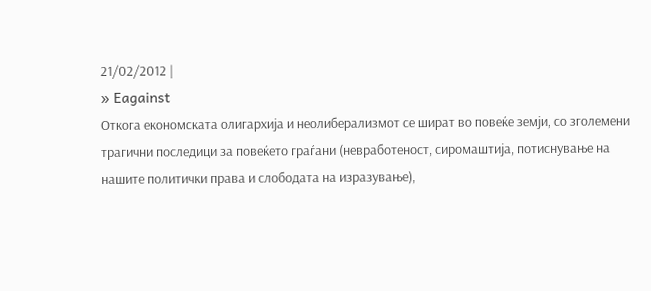21/02/2012 |
» Eagainst
Откога економската олигархија и неолиберализмот се шират во повеќе земји, со зголемени трагични последици за повеќето граѓани (невработеност, сиромаштија, потиснување на нашите политички права и слободата на изразување),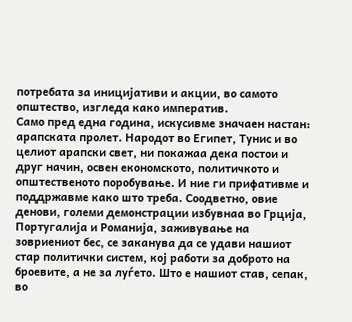потребата за иницијативи и акции, во самото општество, изгледа како императив.
Само пред една година, искусивме значаен настан: арапската пролет. Народот во Египет, Тунис и во целиот арапски свет, ни покажаа дека постои и друг начин, освен економското, политичкото и општественото поробување. И ние ги прифативме и поддржавме како што треба. Соодветно, овие денови, големи демонстрации избувнаа во Грција, Португалија и Романија, заживување на зовриениот бес, се заканува да се удави нашиот стар политички систем, кој работи за доброто на броевите, а не за луѓето. Што е нашиот став, сепак, во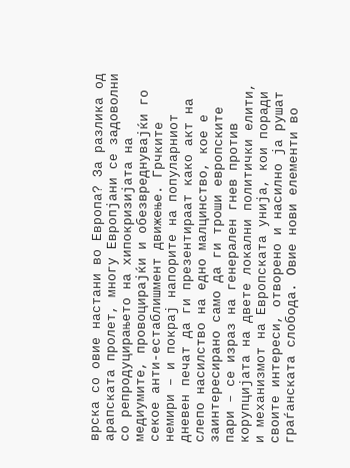врска со овие настани во Европа? За разлика од арапската пролет, многу Европјани се задоволни со репродуцирањето на хипокризијата на медиумите, провоцирајќи и обезвреднувајќи го секое анти-естаблишмент движење. Грчките немири – и покрај напорите на популарниот дневен печат да ги презентираат како акт на слепо насилство на едно малцинство, кое е заинтересирано само да ги троши европските пари – се израз на генерален гнев против корупцијата на двете локални политички елити, и механизмот на Европската унија, кои поради своите интереси, отворено и насилно ја рушат граѓанската слобода. Овие нови елементи во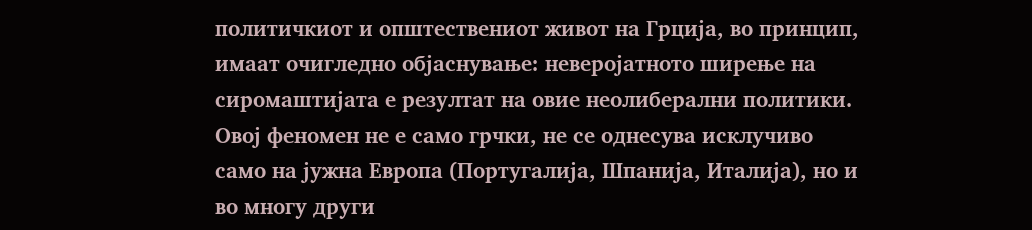политичкиот и општествениот живот на Грција, во принцип, имаат очигледно објаснување: неверојатното ширење на сиромаштијата е резултат на овие неолиберални политики. Овој феномен не е само грчки, не се однесува исклучиво само на јужна Европа (Португалија, Шпанија, Италија), но и во многу други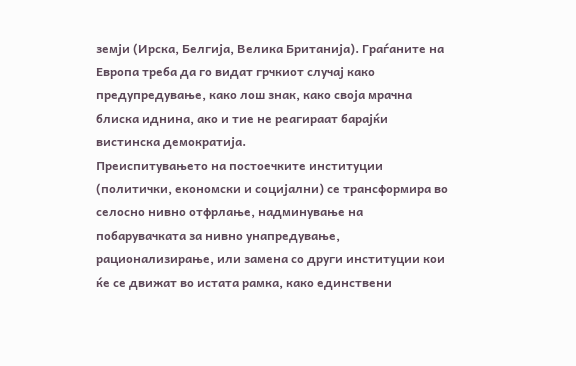земји (Ирска, Белгија, Велика Британија). Граѓаните на Европа треба да го видат грчкиот случај како предупредување, како лош знак, како своја мрачна блиска иднина, ако и тие не реагираат барајќи вистинска демократија.
Преиспитувањето на постоечките институции (политички, економски и социјални) се трансформира во селосно нивно отфрлање, надминување на побарувачката за нивно унапредување, рационализирање, или замена со други институции кои ќе се движат во истата рамка, како единствени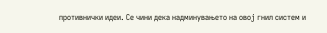противнички идеи. Се чини дека надминувањето на овој гнил систем и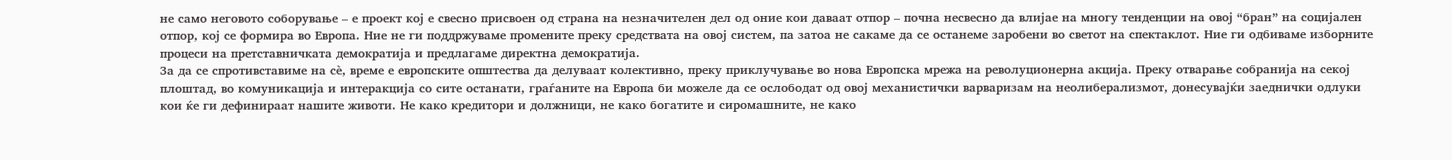не само неговото соборување – е проект кој е свесно присвоен од страна на незначителен дел од оние кои даваат отпор – почна несвесно да влијае на многу тенденции на овој “бран” на социјален отпор, кој се формира во Европа. Ние не ги поддржуваме промените преку средствата на овој систем, па затоа не сакаме да се останеме заробени во светот на спектаклот. Ние ги одбиваме изборните процеси на претставничката демократија и предлагаме директна демократија.
За да се спротивставиме на сè, време е европските општества да делуваат колективно, преку приклучување во нова Европска мрежа на револуционерна акција. Преку отварање собранија на секој плоштад, во комуникација и интеракција со сите останати, граѓаните на Европа би можеле да се ослободат од овој механистички варваризам на неолиберализмот, донесувајќи заеднички одлуки кои ќе ги дефинираат нашите животи. Не како кредитори и должници, не како богатите и сиромашните, не како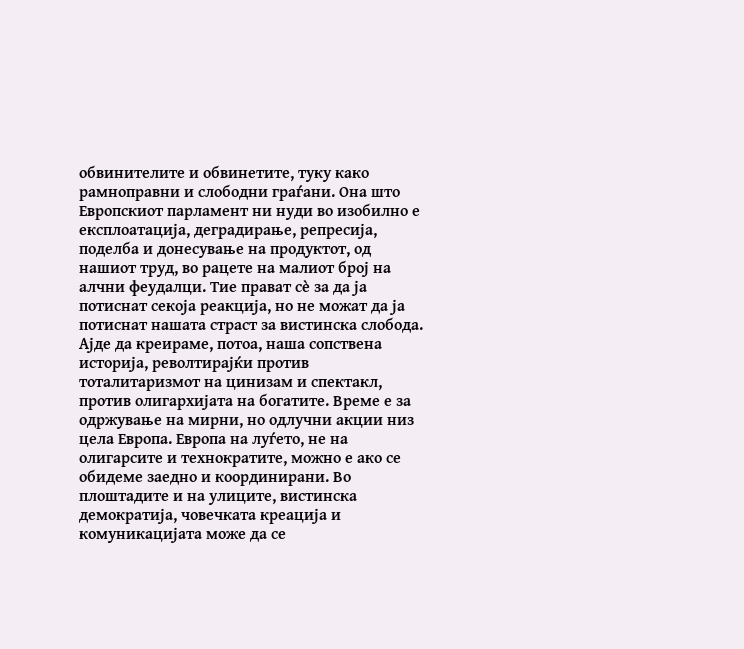обвинителите и обвинетите, туку како рамноправни и слободни граѓани. Она што Европскиот парламент ни нуди во изобилно е експлоатација, деградирање, репресија, поделба и донесување на продуктот, од нашиот труд, во рацете на малиот број на алчни феудалци. Тие прават сè за да ја потиснат секоја реакција, но не можат да ја потиснат нашата страст за вистинска слобода.
Ајде да креираме, потоа, наша сопствена историја, револтирајќи против тоталитаризмот на цинизам и спектакл, против олигархијата на богатите. Време е за одржување на мирни, но одлучни акции низ цела Европа. Европа на луѓето, не на олигарсите и технократите, можно е ако се обидеме заедно и координирани. Во плоштадите и на улиците, вистинска демократија, човечката креација и комуникацијата може да се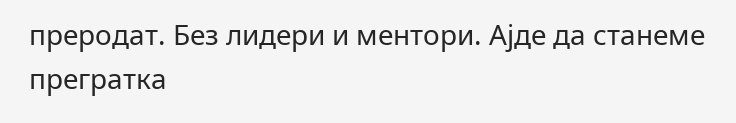преродат. Без лидери и ментори. Ајде да станеме прегратка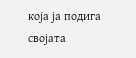која ја подига својата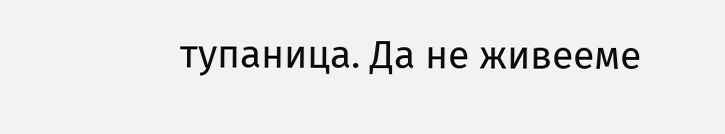тупаница. Да не живееме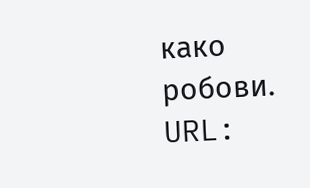како робови.
URL: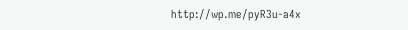http://wp.me/pyR3u-a4x